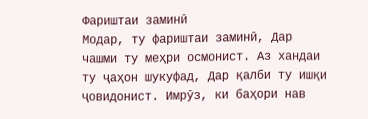Фариштаи заминӣ
Модар, ту фариштаи заминӣ, Дар чашми ту меҳри осмонист. Аз хандаи ту ҷаҳон шукуфад, Дар қалби ту ишқи ҷовидонист. Имрӯз, ки баҳори нав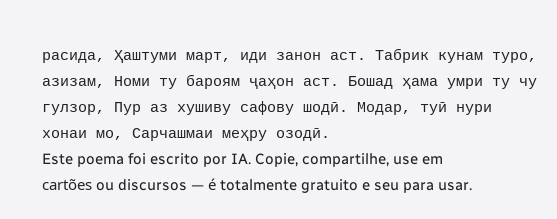расида, Ҳаштуми март, иди занон аст. Табрик кунам туро, азизам, Номи ту бароям ҷаҳон аст. Бошад ҳама умри ту чу гулзор, Пур аз хушиву сафову шодӣ. Модар, туӣ нури хонаи мо, Сарчашмаи меҳру озодӣ.
Este poema foi escrito por IA. Copie, compartilhe, use em cartões ou discursos — é totalmente gratuito e seu para usar.